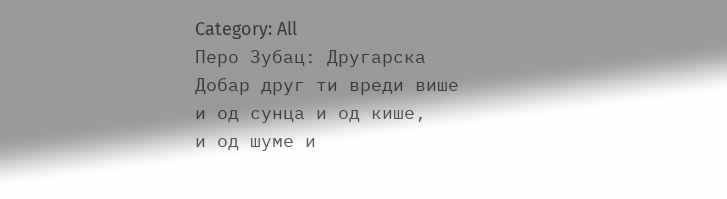Category: All
Перо Зубац: Другарска
Добар друг ти вреди више
и од сунца и од кише,
и од шуме и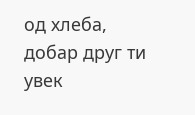од хлеба,
добар друг ти увек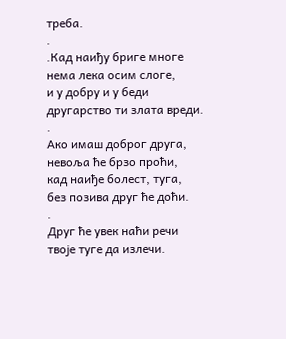треба.
.
.Кад наиђу бриге многе
нема лека осим слоге,
и у добру и у беди
другарство ти злата вреди.
.
Ако имаш доброг друга,
невоља ће брзо проћи,
кад наиђе болест, туга,
без позива друг ће доћи.
.
Друг ће увек наћи речи
твоје туге да излечи.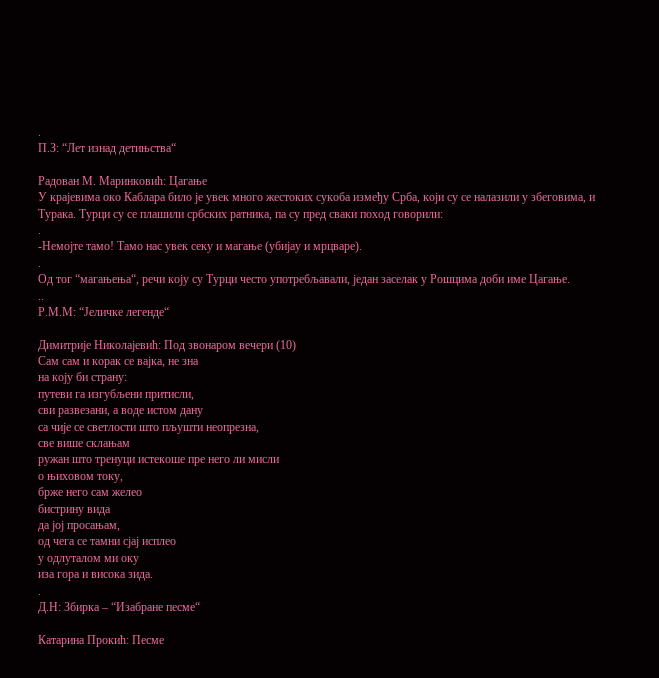.
П.З: “Лет изнад детињства“

Радован М. Маринковић: Цагање
У крајевима око Каблара било је увек много жестоких сукоба између Срба, који су се налазили у збеговима, и Турака. Турци су се плашили србских ратника, па су пред сваки поход говорили:
.
-Немојте тамо! Тамо нас увек секу и магање (убијау и мрцваре).
.
Од тог “магањења“, речи коју су Турци често употребљавали, један заселак у Рошцима доби име Цагање.
..
Р.М.М: “Јеличке легенде“

Димитрије Николајевић: Под звонаром вечери (10)
Сам сам и корак се вајка, не зна
на коју би страну:
путеви га изгубљени притисли,
сви развезани, а воде истом дану
са чије се светлости што пљушти неопрезна,
све више склањам
ружан што тренуци истекоше пре него ли мисли
о њиховом току,
брже него сам желео
бистрину вида
да јој просањам,
од чега се тамни сјај исплео
у одлуталом ми оку
иза гора и висока зида.
.
Д.Н: Збирка – “Изабране песме“

Катарина Прокић: Песме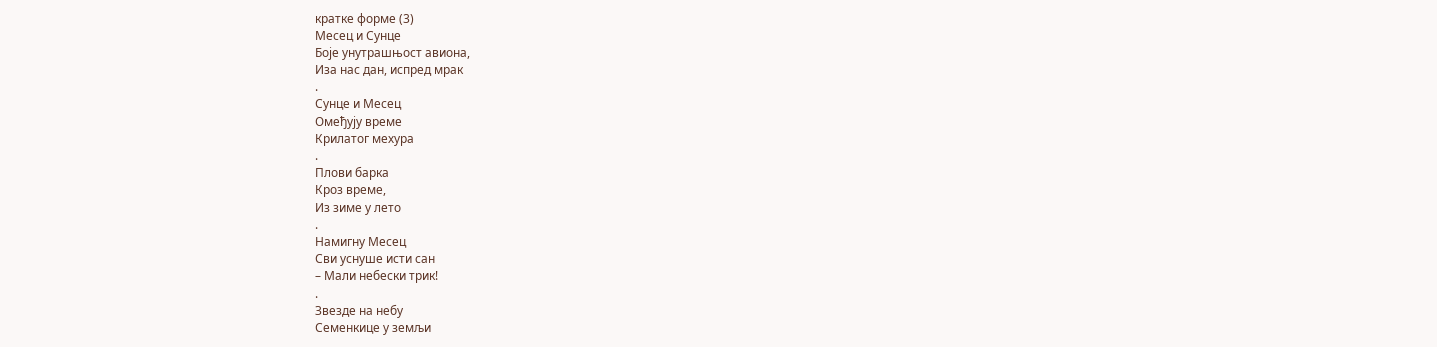кратке форме (3)
Месец и Сунце
Боје унутрашњост авиона,
Иза нас дан, испред мрак
.
Сунце и Месец
Омеђују време
Крилатог мехура
.
Плови барка
Кроз време,
Из зиме у лето
.
Намигну Месец
Сви уснуше исти сан
– Мали небески трик!
.
Звезде на небу
Семенкице у земљи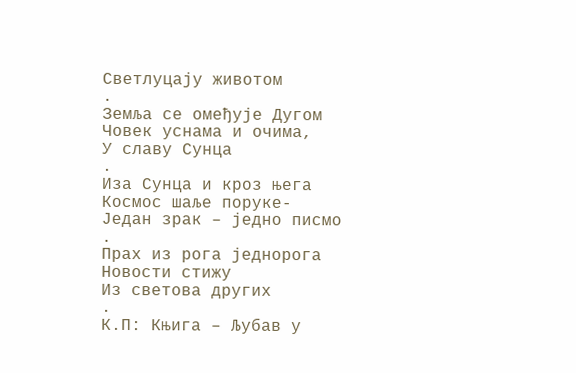Светлуцају животом
.
Земља се омеђује Дугом
Човек уснама и очима,
У славу Сунца
.
Иза Сунца и кроз њега
Космос шаље поруке-
Један зрак – једно писмо
.
Прах из рога једнорога
Новости стижу
Из светова других
.
К.П: Књига – Љубав у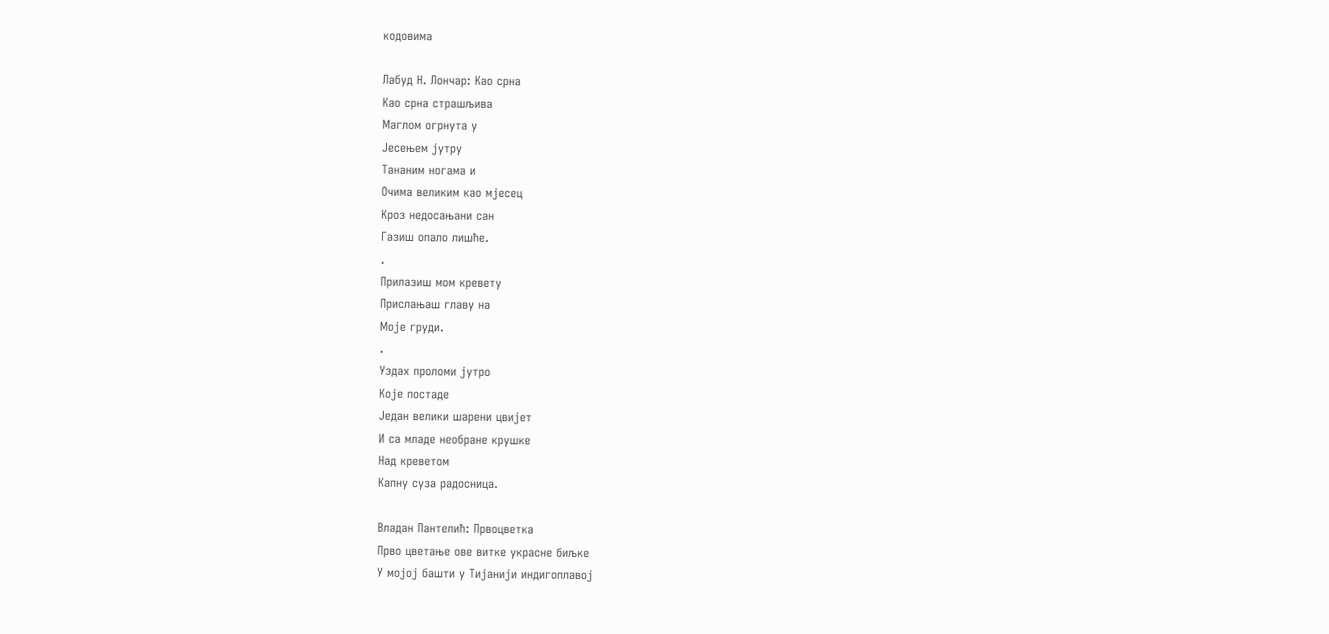кодовима

Лабуд Н. Лончар: Као срна
Као срна страшљива
Маглом огрнута у
Јесењем јутру
Тананим ногама и
Очима великим као мјесец
Кроз недосањани сан
Газиш опало лишће.
.
Прилазиш мом кревету
Прислањаш главу на
Моје груди.
.
Уздах проломи јутро
Које постаде
Један велики шарени цвијет
И са младе необране крушке
Над креветом
Капну суза радосница.

Владан Пантелић: Првоцветка
Прво цветање ове витке украсне биљке
У мојој башти у Тијанији индигоплавој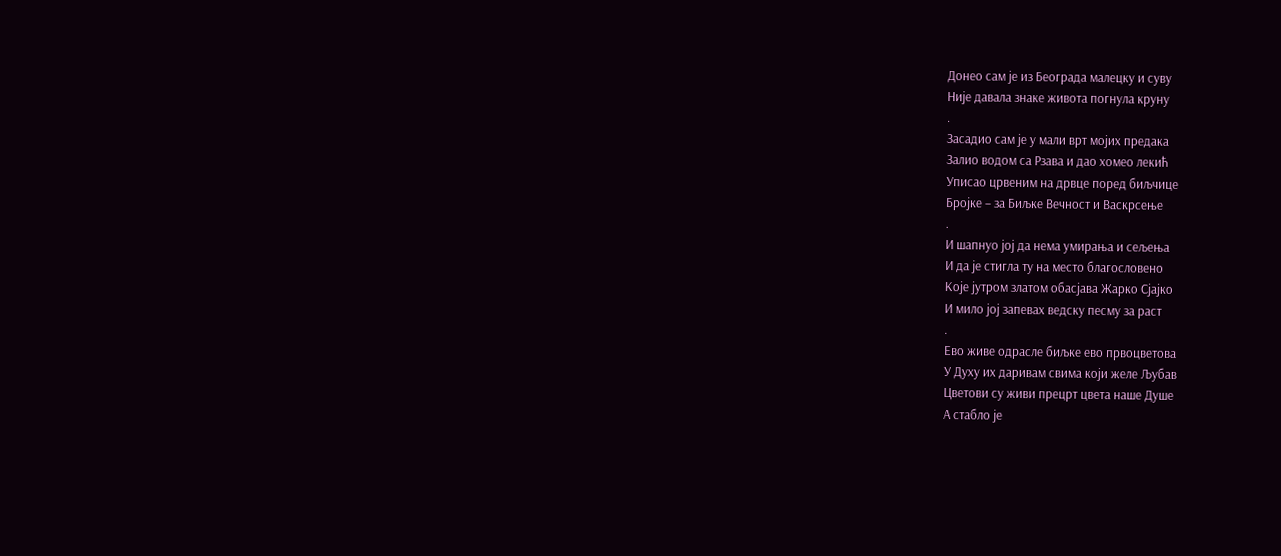Донео сам је из Београда малецку и суву
Није давала знаке живота погнула круну
.
Засадио сам је у мали врт мојих предака
Залио водом са Рзава и дао хомео лекић
Уписао црвеним на дрвце поред биљчице
Бројке – за Биљке Вечност и Васкрсење
.
И шапнуо јој да нема умирања и сељења
И да је стигла ту на место благословено
Које јутром златом обасјава Жарко Сјајко
И мило јој запевах ведску песму за раст
.
Ево живе одрасле биљке ево првоцветова
У Духу их даривам свима који желе Љубав
Цветови су живи прецрт цвета наше Душе
А стабло је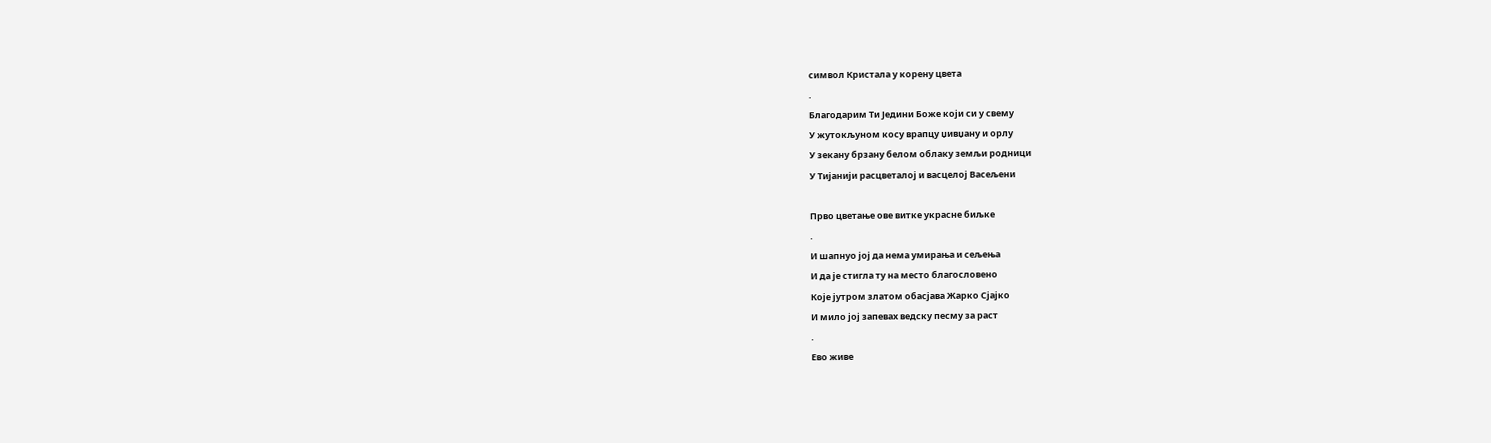символ Кристала у корену цвета
.
Благодарим Ти Једини Боже који си у свему
У жутокљуном косу врапцу џивџану и орлу
У зекану брзану белом облаку земљи родници
У Тијанији расцветалој и васцелој Васељени

Прво цветање ове витке украсне биљке
.
И шапнуо јој да нема умирања и сељења
И да је стигла ту на место благословено
Које јутром златом обасјава Жарко Сјајко
И мило јој запевах ведску песму за раст
.
Ево живе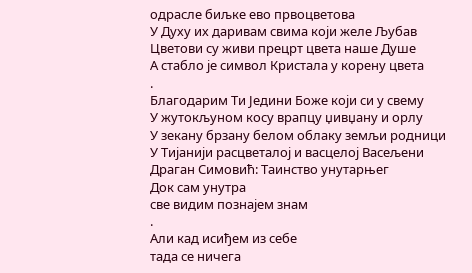одрасле биљке ево првоцветова
У Духу их даривам свима који желе Љубав
Цветови су живи прецрт цвета наше Душе
А стабло је символ Кристала у корену цвета
.
Благодарим Ти Једини Боже који си у свему
У жутокљуном косу врапцу џивџану и орлу
У зекану брзану белом облаку земљи родници
У Тијанији расцветалој и васцелој Васељени
Драган Симовић: Таинство унутарњег
Док сам унутра
све видим познајем знам
.
Али кад исиђем из себе
тада се ничега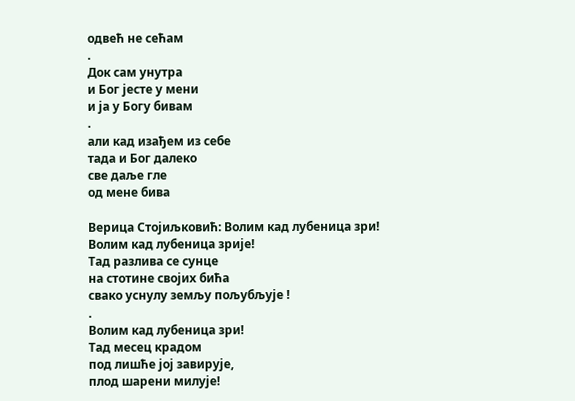одвећ не сећам
.
Док сам унутра
и Бог јесте у мени
и ја у Богу бивам
.
али кад изађем из себе
тада и Бог далеко
све даље гле
од мене бива

Верица Стојиљковић: Волим кад лубеница зри!
Волим кад лубеница зрије!
Тад разлива се сунце
на стотине својих бића
свако уснулу земљу пољубљује !
.
Волим кад лубеница зри!
Тад месец крадом
под лишће јој завирује,
плод шарени милује!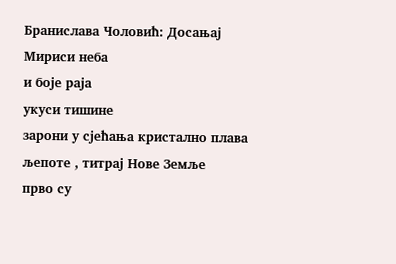Бранислава Чоловић: Досањај
Мириси неба
и боје раја
укуси тишине
зарони у сјећања кристално плава
љепоте , титрај Нове Земље
прво су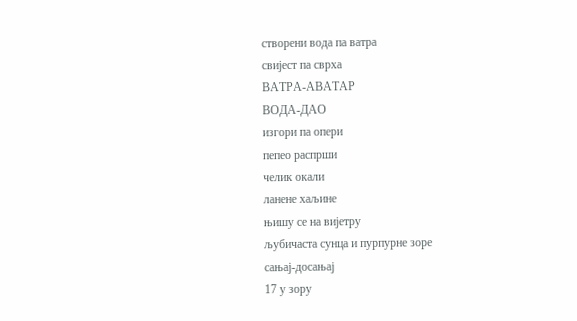створени вода па ватра
свијест па сврха
ВАТРА-АВАТАР
ВОДА-ДАО
изгори па опери
пепео распрши
челик окали
ланене хаљине
њишу се на вијетру
љубичаста сунца и пурпурне зоре
сањај-досањај
17 у зору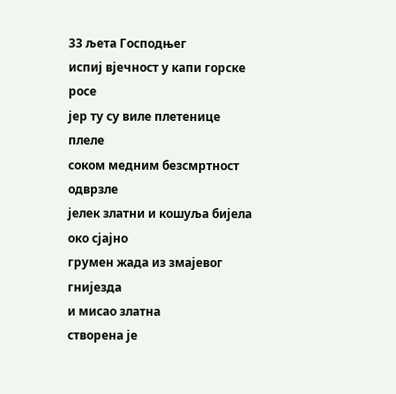33 љета Господњег
испиј вјечност у капи горске росе
јер ту су виле плетенице плеле
соком медним безсмртност одврзле
јелек златни и кошуља бијела
око сјајно
грумен жада из змајевог гнијезда
и мисао златна
створена је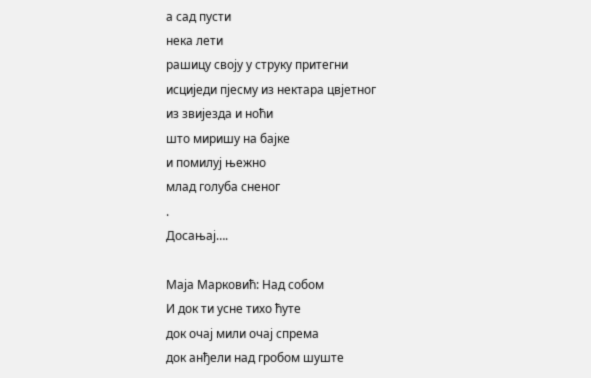а сад пусти
нека лети
рашицу своју у струку притегни
исциједи пјесму из нектара цвјетног
из звијезда и ноћи
што миришу на бајке
и помилуј њежно
млад голуба сненог
.
Досањај….

Маја Марковић: Над собом
И док ти усне тихо ћуте
док очај мили очај спрема
док анђели над гробом шуште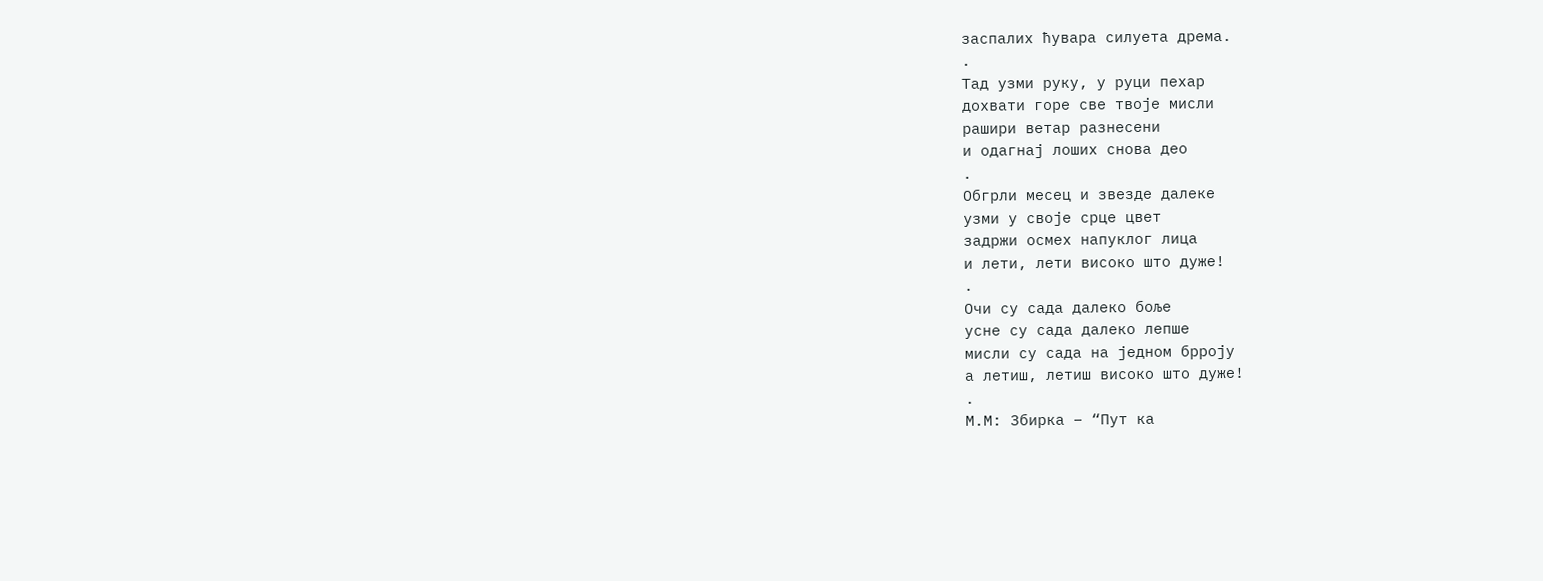заспалих ћувара силуета дрема.
.
Тад узми руку, у руци пехар
дохвати горе све твоје мисли
рашири ветар разнесени
и одагнај лоших снова део
.
Обгрли месец и звезде далеке
узми у своје срце цвет
задржи осмех напуклог лица
и лети, лети високо што дуже!
.
Очи су сада далеко боље
усне су сада далеко лепше
мисли су сада на једном брроју
а летиш, летиш високо што дуже!
.
М.М: Збирка – “Пут ка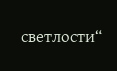светлости“